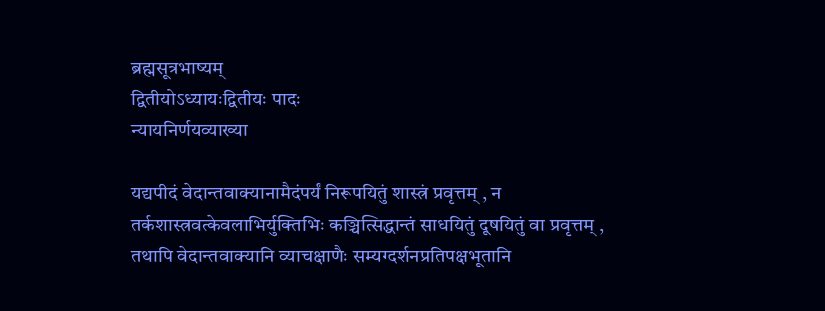ब्रह्मसूत्रभाष्यम्
द्वितीयोऽध्यायःद्वितीयः पादः
न्यायनिर्णयव्याख्या

यद्यपीदं वेदान्तवाक्यानामैदंपर्यं निरूपयितुं शास्त्रं प्रवृत्तम् , न तर्कशास्त्रवत्केवलाभिर्युक्तिभिः कञ्चित्सिद्धान्तं साधयितुं दूषयितुं वा प्रवृत्तम् , तथापि वेदान्तवाक्यानि व्याचक्षाणैः सम्यग्दर्शनप्रतिपक्षभूतानि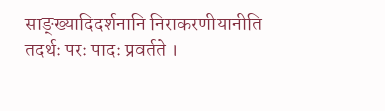साङ्ख्यादिदर्शनानि निराकरणीयानीति तदर्थः परः पादः प्रवर्तते ।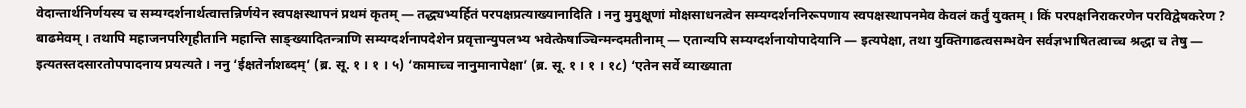वेदान्तार्थनिर्णयस्य च सम्यग्दर्शनार्थत्वात्तन्निर्णयेन स्वपक्षस्थापनं प्रथमं कृतम् — तद्ध्यभ्यर्हितं परपक्षप्रत्याख्यानादिति । ननु मुमुक्षूणां मोक्षसाधनत्वेन सम्यग्दर्शननिरूपणाय स्वपक्षस्थापनमेव केवलं कर्तुं युक्तम् । किं परपक्षनिराकरणेन परविद्वेषकरेण ? बाढमेवम् । तथापि महाजनपरिगृहीतानि महान्ति साङ्ख्यादितन्त्राणि सम्यग्दर्शनापदेशेन प्रवृत्तान्युपलभ्य भवेत्केषाञ्चिन्मन्दमतीनाम् — एतान्यपि सम्यग्दर्शनायोपादेयानि — इत्यपेक्षा, तथा युक्तिगाढत्वसम्भवेन सर्वज्ञभाषितत्वाच्च श्रद्धा च तेषु — इत्यतस्तदसारतोपपादनाय प्रयत्यते । ननु ‘ईक्षतेर्नाशब्दम्’ (ब्र. सू. १ । १ । ५) ‘कामाच्च नानुमानापेक्षा’ (ब्र. सू. १ । १ । १८) ‘एतेन सर्वे व्याख्याता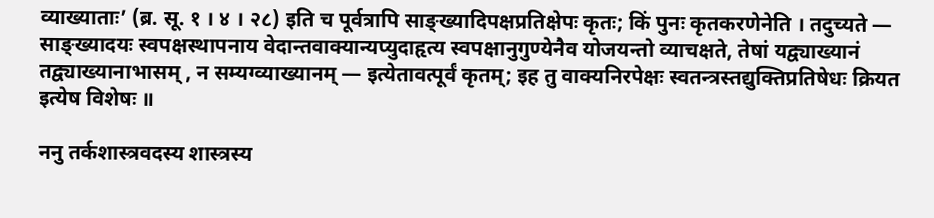व्याख्याताः’ (ब्र. सू. १ । ४ । २८) इति च पूर्वत्रापि साङ्ख्यादिपक्षप्रतिक्षेपः कृतः; किं पुनः कृतकरणेनेति । तदुच्यते — साङ्ख्यादयः स्वपक्षस्थापनाय वेदान्तवाक्यान्यप्युदाहृत्य स्वपक्षानुगुण्येनैव योजयन्तो व्याचक्षते, तेषां यद्व्याख्यानं तद्व्याख्यानाभासम् , न सम्यग्व्याख्यानम् — इत्येतावत्पूर्वं कृतम्; इह तु वाक्यनिरपेक्षः स्वतन्त्रस्तद्युक्तिप्रतिषेधः क्रियत इत्येष विशेषः ॥

ननु तर्कशास्त्रवदस्य शास्त्रस्य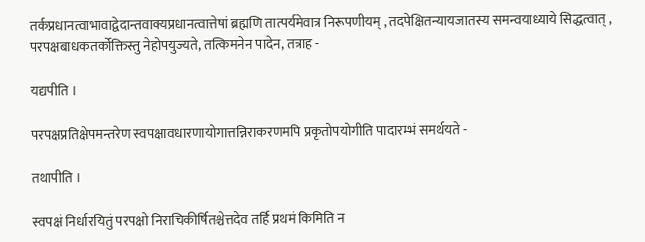तर्कप्रधानत्वाभावाद्वेदान्तवाक्यप्रधानत्वात्तेषां ब्रह्मणि तात्पर्यमेवात्र निरूपणीयम् , तदपेक्षितन्यायजातस्य समन्वयाध्याये सिद्धत्वात् , परपक्षबाधकतर्कोक्तिस्तु नेहोपयुज्यते, तत्किमनेन पादेन, तत्राह -

यद्यपीति ।

परपक्षप्रतिक्षेपमन्तरेण स्वपक्षावधारणायोगात्तन्निराकरणमपि प्रकृतोपयोगीति पादारम्भं समर्थयते -

तथापीति ।

स्वपक्षं निर्धारयितुं परपक्षो निराचिकीर्षितश्चेत्तदेव तर्हि प्रथमं किमिति न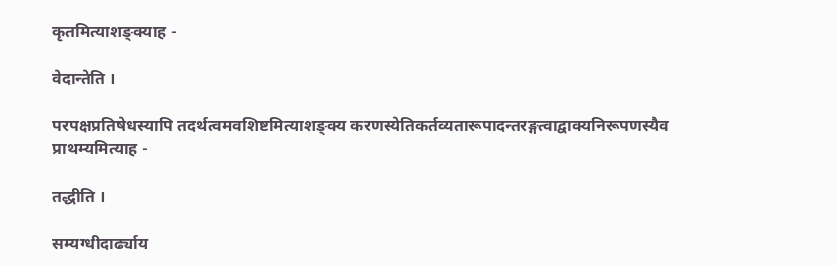कृतमित्याशङ्क्याह -

वेदान्तेति ।

परपक्षप्रतिषेधस्यापि तदर्थत्वमवशिष्टमित्याशङ्क्य करणस्येतिकर्तव्यतारूपादन्तरङ्गत्वाद्वाक्यनिरूपणस्यैव प्राथम्यमित्याह -

तद्धीति ।

सम्यग्धीदार्ढ्याय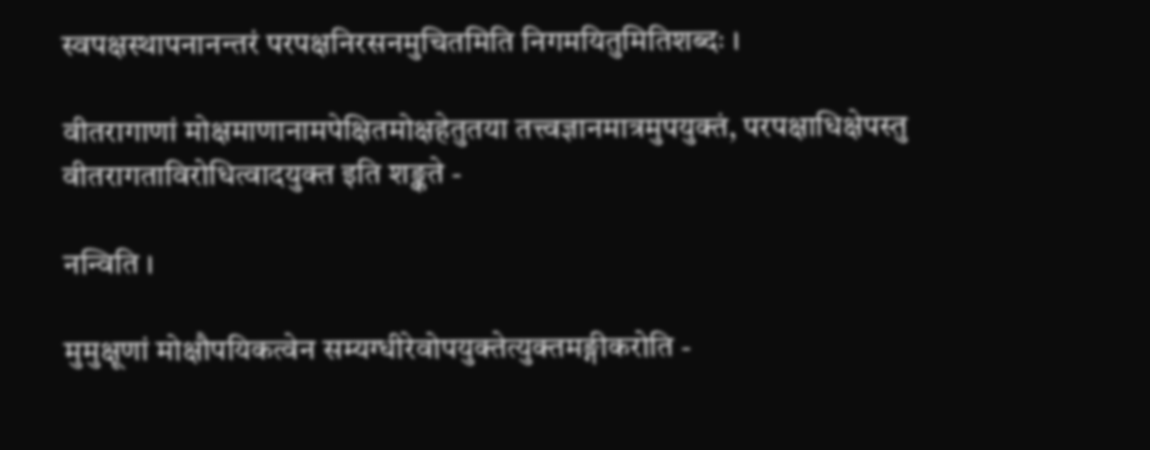स्वपक्षस्थापनानन्तरं परपक्षनिरसनमुचितमिति निगमयितुमितिशब्दः ।

वीतरागाणां मोक्षमाणानामपेक्षितमोक्षहेतुतया तत्त्वज्ञानमात्रमुपयुक्तं, परपक्षाधिक्षेपस्तु वीतरागताविरोधित्वादयुक्त इति शङ्कते -

नन्विति ।

मुमुक्षूणां मोक्षौपयिकत्वेन सम्यग्धीरेवोपयुक्तेत्युक्तमङ्गीकरोति -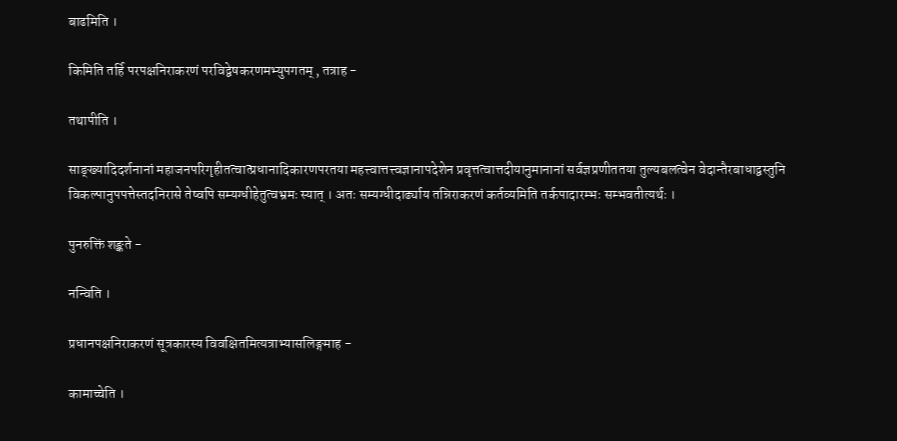बाढमिति ।

किमिति तर्हि परपक्षनिराकरणं परविद्वेषकरणमभ्युपगतम् , तत्राह -

तथापीति ।

साङ्ख्यादिदर्शनानां महाजनपरिगृहीतत्वात्प्रधानादिकारणपरतया महत्त्वात्तत्त्वज्ञानापदेशेन प्रवृत्तत्वात्तदीयानुमानानां सर्वज्ञप्रणीततया तुल्यबलत्वेन वेदान्तैरबाधाद्वस्तुनि विकल्पानुपपत्तेस्तदनिरासे तेष्वपि सम्यग्धीहेतुत्वभ्रमः स्यात् । अतः सम्यग्धीदार्ढ्याय तन्निराकरणं कर्तव्यमिति तर्कपादारम्भः सम्भवतीत्यर्थः ।

पुनरुक्तिं शङ्कते -

नन्विति ।

प्रधानपक्षनिराकरणं सूत्रकारस्य विवक्षितमित्यत्राभ्यासलिङ्गमाह -

कामाच्चेति ।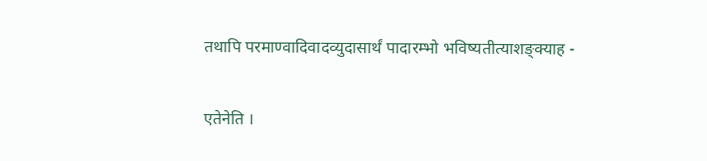तथापि परमाण्वादिवादव्युदासार्थं पादारम्भो भविष्यतीत्याशङ्क्याह -

एतेनेति ।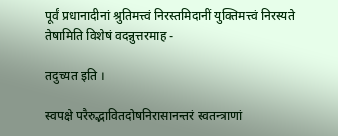पूर्वं प्रधानादीनां श्रुतिमत्त्वं निरस्तमिदानीं युक्तिमत्त्वं निरस्यते तेषामिति विशेषं वदन्नुत्तरमाह -

तदुच्यत इति ।

स्वपक्षे परैरुद्भावितदोषनिरासानन्तरं स्वतन्त्राणां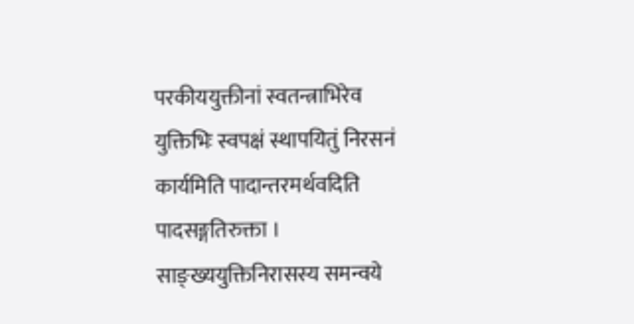परकीययुक्तीनां स्वतन्त्राभिरेव युक्तिभिः स्वपक्षं स्थापयितुं निरसनं कार्यमिति पादान्तरमर्थवदिति पादसङ्गतिरुक्ता । साङ्ख्ययुक्तिनिरासस्य समन्वये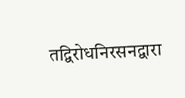तद्विरोधनिरसनद्वारा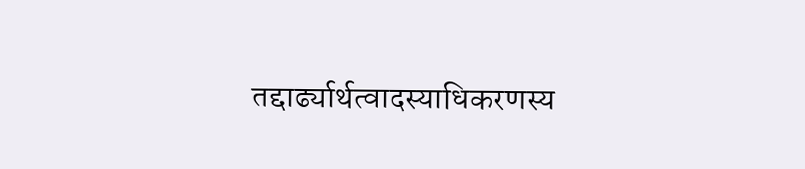तद्दार्ढ्यार्थत्वादस्याधिकरणस्य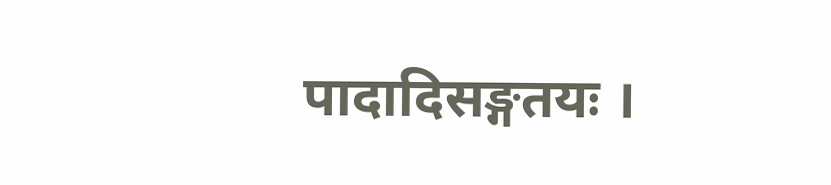पादादिसङ्गतयः ।